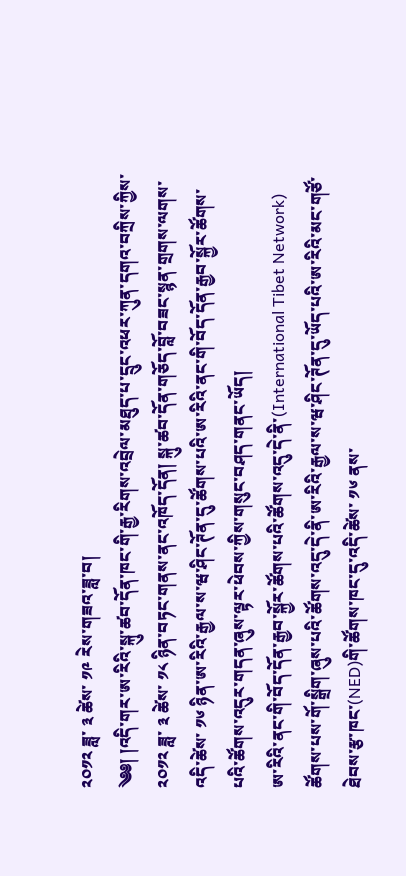༢༠༡༢ ཟླ་ ༣ ཚེས་ ༡༩ རེས་གཟའ་ཟླ་བ།
༄༅། །འདི་གར་ཨ་རིའི་སྐུ་ཚབ་དོན་ཁང་གི་རྒྱ་རིགས་འབྲེལ་མཐུད་པ་དྲུང་འཕར་ཀུན་དགའ་བཀྲིས་ཀྱིས་ ༢༠༡༢ ཟླ་ ༣ ཚེས་ ༡༨ ཉིན་བཏང་གནས་ནང་འཁོད་དོན། སྐུ་ཚབ་དོན་གཅོད་བློ་བཟང་སྙན་གྲགས་ལགས་འདི་ཚེས་ ༡༦ ཉིན་ཨ་རིའི་རྒྱལ་ས་ཝ་ཤིང་ཊོན་དུ་ཚོགས་པའི་ཨ་རིའི་ནང་གི་བོད་དོན་རྒྱབ་སྐྱོར་ཚོགས་པའི་ཚོགས་འདུར་གདན་ཞུས་ལྟར་ཕེབས་ཀྱིས་གསུང་བཤད་གནང་ཡོད།
ཨ་རིའི་ནང་གི་བོད་དོན་རྒྱབ་སྐྱོར་ཚོགས་པའི་ཚོགས་འདུ་དེ་ནི་(International Tibet Network) ཚོགས་པས་གོ་སྒྲིག་ཞུས་པའི་ཚོགས་འདུ་དེ་ནི་ཨ་རིའི་རྒྱལ་ས་ཝ་ཤིང་ཊོན་དུ་ཡོད་པའི་ཨ་རིའི་མང་གཙོ་ཐེབས་རྩ་ཁང་(NED)གི་ཚོགས་ཁང་དུ་འདི་ཚེས་ ༡༦ ནས་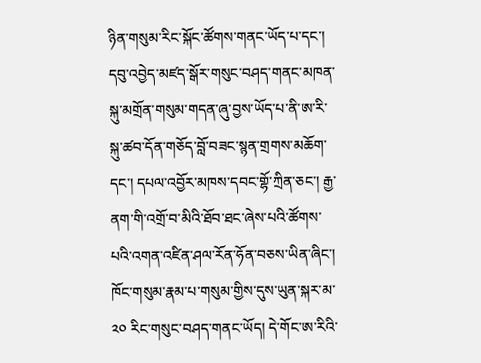ཉིན་གསུམ་རིང་སྐོང་ཚོགས་གནང་ཡོད་པ་དང་། དབུ་འབྱེད་མཛད་སྒོར་གསུང་བཤད་གནང་མཁན་སྐུ་མགྲོན་གསུམ་གདན་ཞུ་བྱས་ཡོད་པ་ནི་ཨ་རི་སྐུ་ཚབ་དོན་གཅོད་བློ་བཟང་སྙན་གྲགས་མཆོག་དང་། དཔལ་འབྱོར་མཁས་དབང་གྷོ་ཀྲིན་ཅང་། རྒྱ་ནག་གི་འགྲོ་བ་མིའི་ཐོབ་ཐང་ཞེས་པའི་ཚོགས་པའི་འགན་འཛིན་ཤལ་རོན་ཧོན་བཅས་ཡིན་ཞིང་། ཁོང་གསུམ་རྣམ་པ་གསུམ་གྱིས་དུས་ཡུན་སྐར་མ་ ༢༠ རིང་གསུང་བཤད་གནང་ཡོད། དེ་གོང་ཨ་རིའི་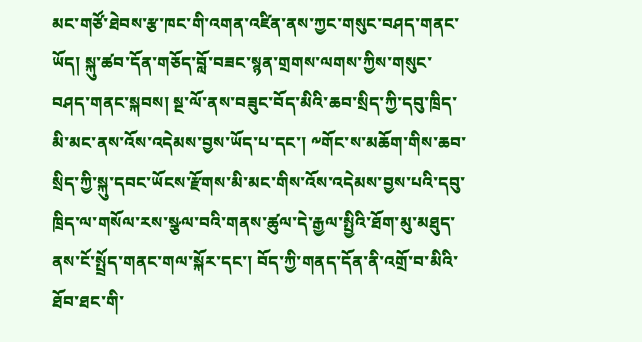མང་གཙོ་ཐེབས་རྩ་ཁང་གི་འགན་འཛིན་ནས་ཀྱང་གསུང་བཤད་གནང་ཡོད། སྐུ་ཚབ་དོན་གཅོད་བློ་བཟང་སྙན་གྲགས་ལགས་ཀྱིས་གསུང་བཤད་གནང་སྐབས། སྔ་ལོ་ནས་བཟུང་བོད་མིའི་ཆབ་སྲིད་ཀྱི་དབུ་ཁྲིད་མི་མང་ནས་འོས་འདེམས་བྱས་ཡོད་པ་དང་། ༸གོང་ས་མཆོག་གིས་ཆབ་སྲིད་ཀྱི་སྐུ་དབང་ཡོངས་རྫོགས་མི་མང་གིས་འོས་འདེམས་བྱས་པའི་དབུ་ཁྲིད་ལ་གསོལ་རས་སྩལ་བའི་གནས་ཚུལ་དེ་རྒྱལ་སྤྱིའི་ཐོག་མུ་མཐུད་ནས་ངོ་སྤྲོད་གནང་གལ་སྐོར་དང་། བོད་ཀྱི་གནད་དོན་ནི་འགྲོ་བ་མིའི་ཐོབ་ཐང་གི་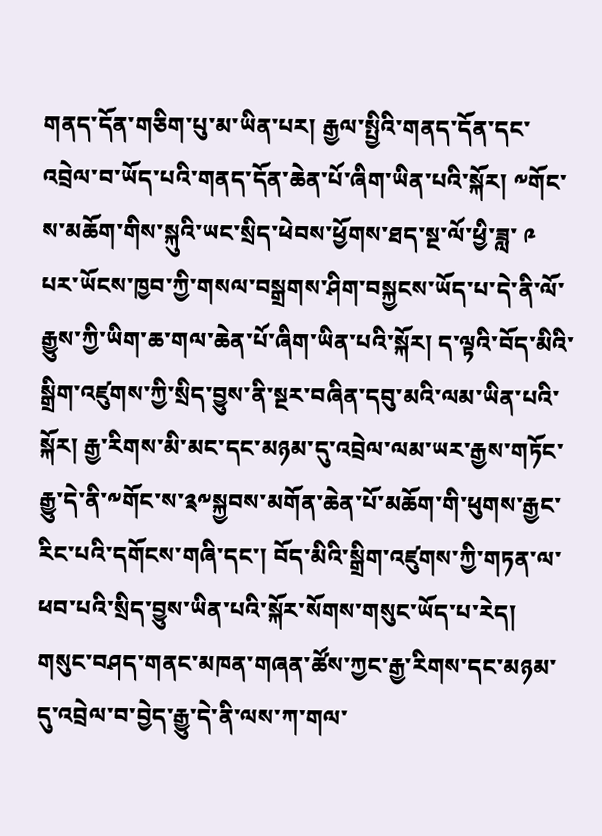གནད་དོན་གཅིག་པུ་མ་ཡིན་པར། རྒྱལ་སྤྱིའི་གནད་དོན་དང་འབྲེལ་བ་ཡོད་པའི་གནད་དོན་ཆེན་པོ་ཞིག་ཡིན་པའི་སྐོར། ༸གོང་ས་མཆོག་གིས་སྐུའི་ཡང་སྲིད་ཕེབས་ཕྱོགས་ཐད་སྔ་ལོ་ཕྱི་ཟླ་ ༩ པར་ཡོངས་ཁྱབ་ཀྱི་གསལ་བསྒྲགས་ཤིག་བསྐྱངས་ཡོད་པ་དེ་ནི་ལོ་རྒྱུས་ཀྱི་ཡིག་ཆ་གལ་ཆེན་པོ་ཞིག་ཡིན་པའི་སྐོར། ད་ལྟའི་བོད་མིའི་སྒྲིག་འཛུགས་ཀྱི་སྲིད་བྱུས་ནི་སྔར་བཞིན་དབུ་མའི་ལམ་ཡིན་པའི་སྐོར། རྒྱ་རིགས་མི་མང་དང་མཉམ་དུ་འབྲེལ་ལམ་ཡར་རྒྱས་གཏོང་རྒྱུ་དེ་ནི་༸གོང་ས་༉༸སྐྱབས་མགོན་ཆེན་པོ་མཆོག་གི་ཕུགས་རྒྱང་རིང་པའི་དགོངས་གཞི་དང་། བོད་མིའི་སྒྲིག་འཛུགས་ཀྱི་གཏན་ལ་ཕབ་པའི་སྲིད་བྱུས་ཡིན་པའི་སྐོར་སོགས་གསུང་ཡོད་པ་རེད།
གསུང་བཤད་གནང་མཁན་གཞན་ཚོས་ཀྱང་རྒྱ་རིགས་དང་མཉམ་དུ་འབྲེལ་བ་བྱེད་རྒྱུ་དེ་ནི་ལས་ཀ་གལ་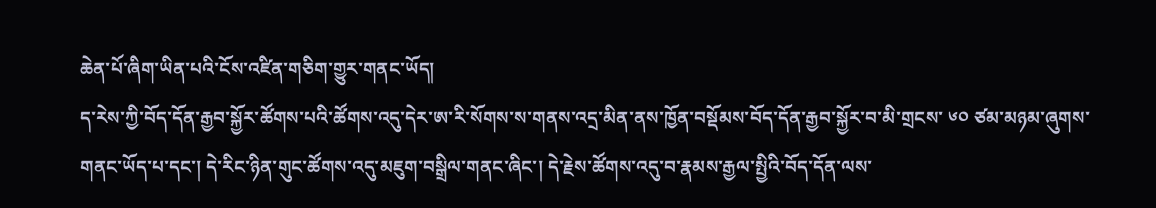ཆེན་པོ་ཞིག་ཡིན་པའི་ངོས་འཛིན་གཅིག་གྱུར་གནང་ཡོད།
ད་རེས་ཀྱི་བོད་དོན་རྒྱབ་སྐྱོར་ཚོགས་པའི་ཚོགས་འདུ་དེར་ཨ་རི་སོགས་ས་གནས་འདྲ་མིན་ནས་ཁྱོན་བསྡོམས་བོད་དོན་རྒྱབ་སྐྱོར་བ་མི་གྲངས་ ༦༠ ཙམ་མཉམ་ཞུགས་གནང་ཡོད་པ་དང་། དེ་རིང་ཉིན་གུང་ཚོགས་འདུ་མཇུག་བསྒྲིལ་གནང་ཞིང་། དེ་རྗེས་ཚོགས་འདུ་བ་རྣམས་རྒྱལ་སྤྱིའི་བོད་དོན་ལས་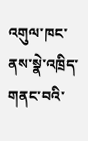འགུལ་ཁང་ནས་སྣེ་འཁྲིད་གནང་བའི་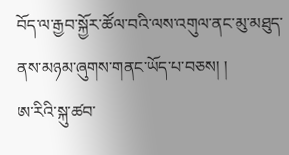བོད་ལ་རྒྱབ་སྐྱོར་ཚོལ་བའི་ལས་འགུལ་ནང་མུ་མཐུད་ནས་མཉམ་ཞུགས་གནང་ཡོད་པ་བཅས། །
ཨ་རིའི་སྐུ་ཚབ་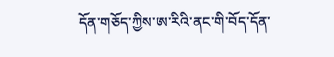དོན་གཅོད་ཀྱིས་ཨ་རིའི་ནང་གི་བོད་དོན་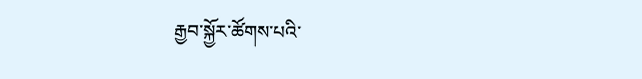རྒྱབ་སྐྱོར་ཚོགས་པའི་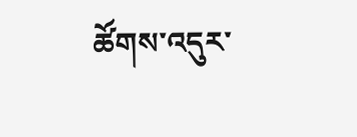ཚོགས་འདུར་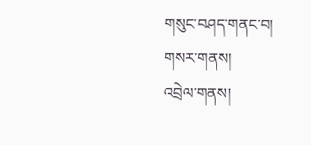གསུང་བཤད་གནང་བ།
གསར་གནས།
འབྲེལ་གནས།